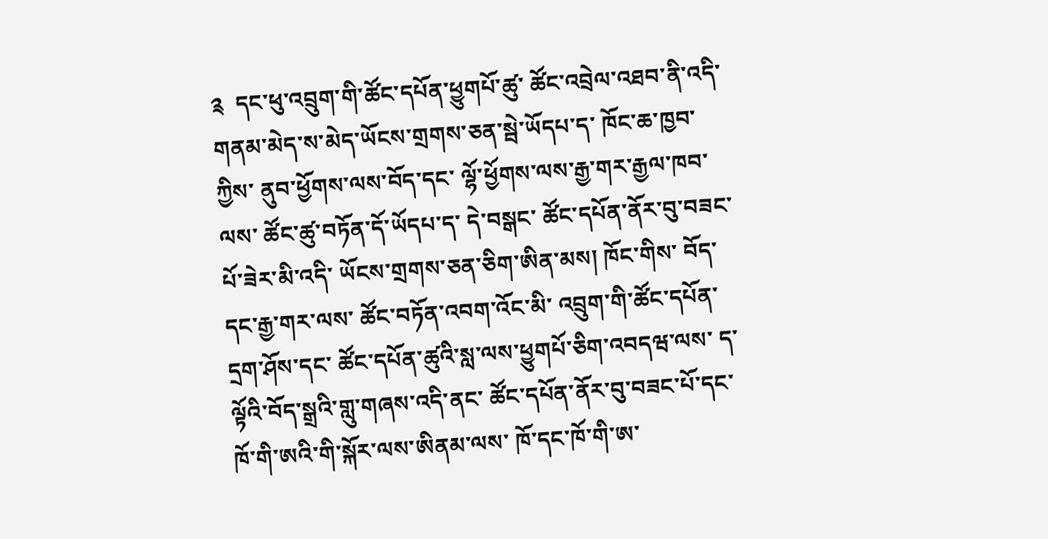༉  དང་ཕུ་འབྲུག་གི་ཚོང་དཔོན་ཕྱུགཔོ་ཚུ་ ཚོང་འབྲེལ་འཐབ་ནི་འདི་ གནམ་མེད་ས་མེད་ཡོངས་གྲགས་ཅན་སྦེ་ཡོདཔ་ད་ ཁོང་ཆ་ཁྱབ་ཀྱིས་ ནུབ་ཕྱོགས་ལས་བོད་དང་ ལྷོ་ཕྱོགས་ལས་རྒྱ་གར་རྒྱལ་ཁབ་ལས་ ཚོང་ཚུ་བཏོན་དོ་ཡོདཔ་ད་ དེ་བསྒང་ ཚོང་དཔོན་ནོར་བུ་བཟང་པོ་ཟེར་མི་འདི་ ཡོངས་གྲགས་ཅན་ཅིག་ཨིན་མས། ཁོང་གིས་ བོད་དང་རྒྱ་གར་ལས་ ཚོང་བཏོན་འབག་འོང་མི་ འབྲུག་གི་ཚོང་དཔོན་དྲག་ཤོས་དང་ ཚོང་དཔོན་ཚུའི་སླ་ལས་ཕྱུགཔོ་ཅིག་འབདཝ་ལས་ ད་ལྟོའི་བོད་སྒྲའི་གླུ་གཞས་འདི་ནང་ ཚོང་དཔོན་ནོར་བུ་བཟང་པོ་དང་ ཁོ་གི་ཨའི་གི་སྐོར་ལས་ཨིནམ་ལས་ ཁོ་དང་ཁོ་གི་ཨ་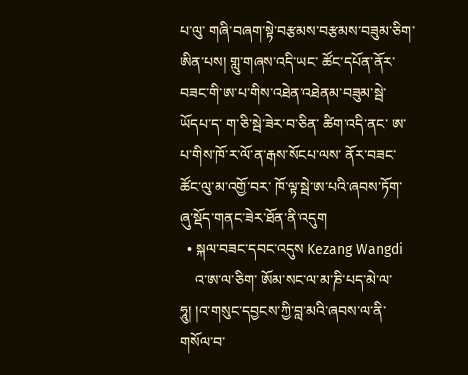པ་ལུ་ གཞི་བཞག་སྟེ་བརྩམས་བརྩམས་བཟུམ་ཅིག་ཨིན་པས། གླུ་གཞས་འདི་ཡང་ ཚོང་དཔོན་ནོར་བཟང་གི་ཨ་པ་གིས་འཐེན་འཐེནམ་བཟུམ་སྦེ་ཡོདཔ་ད་ ག་ཅི་སྦེ་ཟེར་བ་ཅིན་ ཚིག་འདི་ནང་ ཨ་པ་གིས་ཁོ་ར་ལོ་ན་རྒས་སོངཔ་ལས་ ནོར་བཟང་ཚོང་ལུ་མ་འགྱོ་བར་ ཁོ་ལྟ་སྦེ་ཨ་པའི་ཞབས་ཏོག་ཞུ་སྡོད་གནང་ཟེར་ཐོན་ནི་འདུག
  • སྐལ་བཟང་དབང་འདུས Kezang Wangdi
    འ་ཨ་ལ་ཅིག་ ཨོམ་སང་ལ་མ་ཎི་པད་མེ་ལ་ཧཱུ། །འ་གསུང་དབྱངས་ཀྱི་བླ་མའི་ཞབས་ལ་ནི་གསོལ་བ་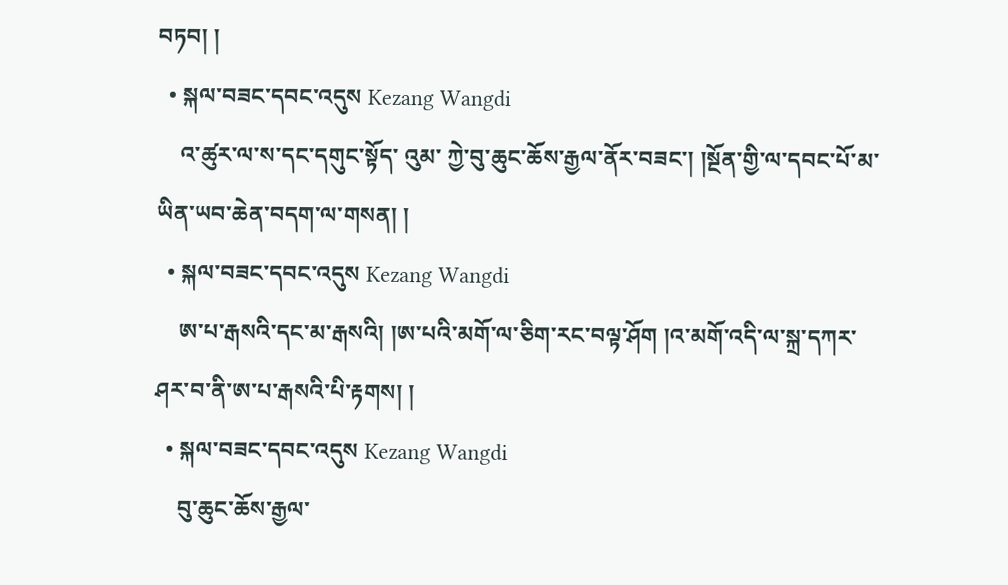བཏབ། །
  • སྐལ་བཟང་དབང་འདུས Kezang Wangdi
    འ་ཚུར་ལ་ས་དང་དགུང་སྟོད་ འུམ་ ཀྱེ་བུ་ཆུང་ཆོས་རྒྱལ་ནོར་བཟང་། །སྔོན་གྱི་ལ་དབང་པོ་མ་ཡིན་ཡབ་ཆེན་བདག་ལ་གསན། །
  • སྐལ་བཟང་དབང་འདུས Kezang Wangdi
    ཨ་པ་རྒསའི་དང་མ་རྒསའི། །ཨ་པའི་མགོ་ལ་ཅིག་རང་བལྟ་ཤོག །འ་མགོ་འདི་ལ་སྐྲ་དཀར་ཤར་བ་ནི་ཨ་པ་རྒསའི་པི་རྟགས། །
  • སྐལ་བཟང་དབང་འདུས Kezang Wangdi
    བུ་ཆུང་ཆོས་རྒྱལ་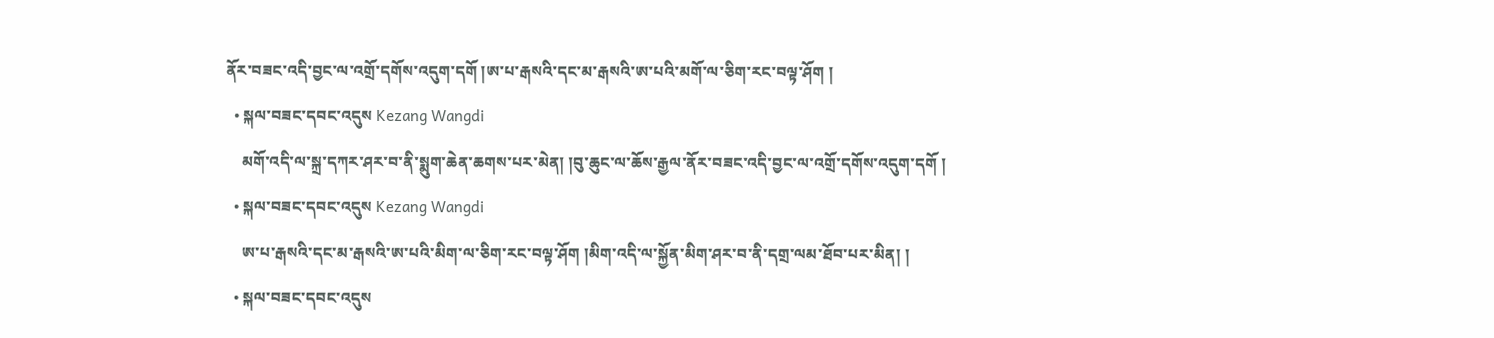ནོར་བཟང་འདི་བྱང་ལ་འགྲོ་དགོས་འདུག་དགོ །ཨ་པ་རྒསའི་དང་མ་རྒསའི་ཨ་པའི་མགོ་ལ་ཅིག་རང་བལྟ་ཤོག །
  • སྐལ་བཟང་དབང་འདུས Kezang Wangdi
    མགོ་འདི་ལ་སྐྲ་དཀར་ཤར་བ་ནི་སྨུག་ཆེན་ཆགས་པར་མེན། །བུ་ཆུང་ལ་ཆོས་རྒྱལ་ནོར་བཟང་འདི་བྱང་ལ་འགྲོ་དགོས་འདུག་དགོ །
  • སྐལ་བཟང་དབང་འདུས Kezang Wangdi
    ཨ་པ་རྒསའི་དང་མ་རྒསའི་ཨ་པའི་མིག་ལ་ཅིག་རང་བལྟ་ཤོག །མིག་འདི་ལ་སྐྱོན་མིག་ཤར་བ་ནི་དགྲ་ལམ་ཐོབ་པར་མིན། །
  • སྐལ་བཟང་དབང་འདུས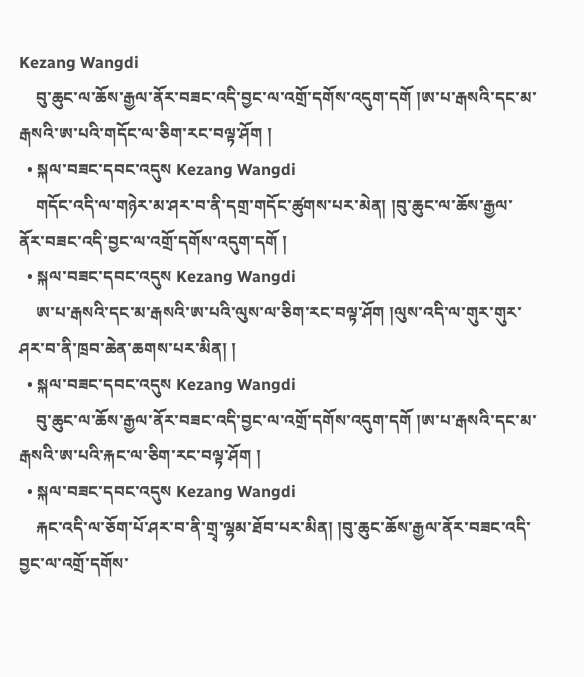Kezang Wangdi
    བུ་ཆུང་ལ་ཆོས་རྒྱལ་ནོར་བཟང་འདི་བྱང་ལ་འགྲོ་དགོས་འདུག་དགོ །ཨ་པ་རྒསའི་དང་མ་རྒསའི་ཨ་པའི་གདོང་ལ་ཅིག་རང་བལྟ་ཤོག །
  • སྐལ་བཟང་དབང་འདུས Kezang Wangdi
    གདོང་འདི་ལ་གཉེར་མ་ཤར་བ་ནི་དགྲ་གདོང་ཚུགས་པར་མེན། །བུ་ཆུང་ལ་ཆོས་རྒྱལ་ནོར་བཟང་འདི་བྱང་ལ་འགྲོ་དགོས་འདུག་དགོ །
  • སྐལ་བཟང་དབང་འདུས Kezang Wangdi
    ཨ་པ་རྒསའི་དང་མ་རྒསའི་ཨ་པའི་ལུས་ལ་ཅིག་རང་བལྟ་ཤོག །ལུས་འདི་ལ་གུར་གུར་ཤར་བ་ནི་ཁྲབ་ཆེན་ཆགས་པར་མིན། །
  • སྐལ་བཟང་དབང་འདུས Kezang Wangdi
    བུ་ཆུང་ལ་ཆོས་རྒྱལ་ནོར་བཟང་འདི་བྱང་ལ་འགྲོ་དགོས་འདུག་དགོ །ཨ་པ་རྒསའི་དང་མ་རྒསའི་ཨ་པའི་རྐང་ལ་ཅིག་རང་བལྟ་ཤོག །
  • སྐལ་བཟང་དབང་འདུས Kezang Wangdi
    རྐང་འདི་ལ་ཅོག་པོ་ཤར་བ་ནི་གྲྭ་ལྷམ་ཐོབ་པར་མིན། །བུ་ཆུང་ཆོས་རྒྱལ་ནོར་བཟང་འདི་བྱང་ལ་འགྲོ་དགོས་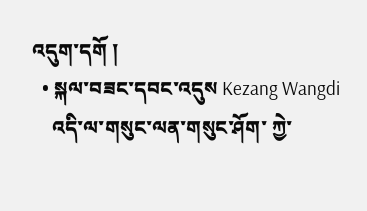འདུག་དགོ །
  • སྐལ་བཟང་དབང་འདུས Kezang Wangdi
    འདི་ལ་གསུང་ལན་གསུང་ཤོག་ ཀྱེ་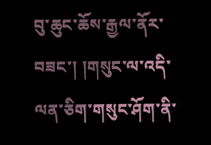བུ་ཆུང་ཆོས་རྒྱལ་ནོར་བཟང་། །གསུང་ལ་འདི་ལན་ཅིག་གསུང་ཤོག་ནི་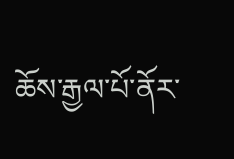ཆོས་རྒྱལ་པོ་ནོར་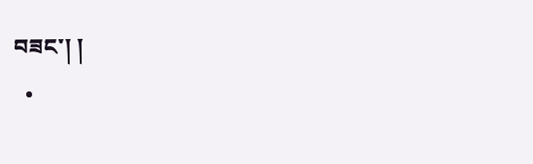བཟང་། །
  •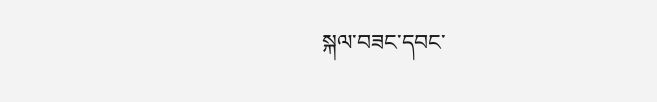སྐལ་བཟང་དབང་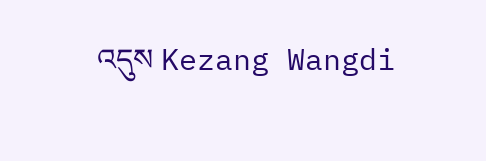འདུས Kezang Wangdi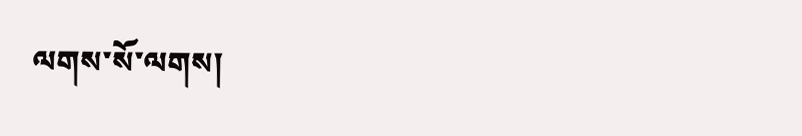ལགས་སོ་ལགས།